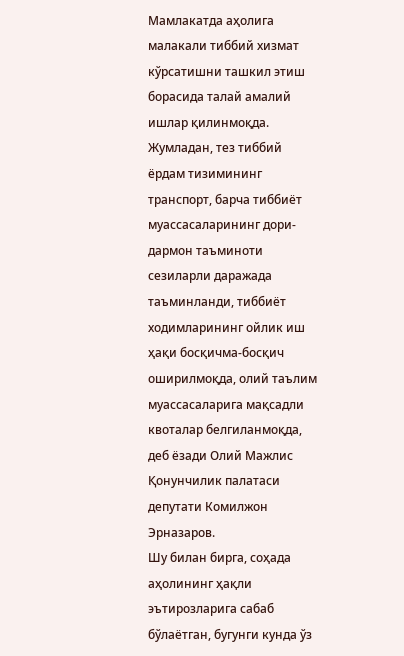Мамлакатда аҳолига малакали тиббий хизмат кўрсатишни ташкил этиш борасида талай амалий ишлар қилинмоқда. Жумладан, тез тиббий ёрдам тизимининг транспорт, барча тиббиёт муассасаларининг дори-дармон таъминоти сезиларли даражада таъминланди, тиббиёт ходимларининг ойлик иш ҳақи босқичма-босқич оширилмоқда, олий таълим муассасаларига мақсадли квоталар белгиланмоқда, деб ёзади Олий Мажлис Қонунчилик палатаси депутати Комилжон Эрназаров.
Шу билан бирга, соҳада аҳолининг ҳақли эътирозларига сабаб бўлаётган, бугунги кунда ўз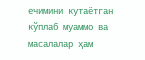ечимини кутаётган кўплаб муаммо ва масалалар ҳам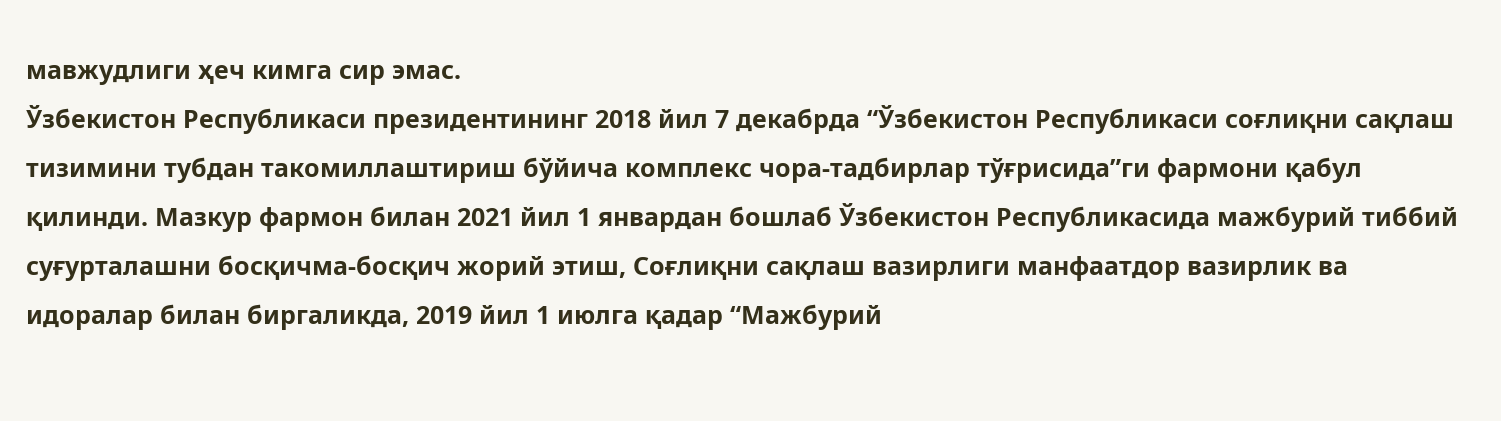мавжудлиги ҳеч кимга сир эмас.
Ўзбекистон Республикаси президентининг 2018 йил 7 декабрда “Ўзбекистон Республикаси соғлиқни сақлаш тизимини тубдан такомиллаштириш бўйича комплекс чора-тадбирлар тўғрисида”ги фармони қабул қилинди. Мазкур фармон билан 2021 йил 1 январдан бошлаб Ўзбекистон Республикасида мажбурий тиббий суғурталашни босқичма-босқич жорий этиш, Соғлиқни сақлаш вазирлиги манфаатдор вазирлик ва идоралар билан биргаликда, 2019 йил 1 июлга қадар “Мажбурий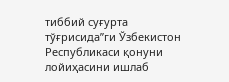тиббий суғурта тўғрисида”ги Ўзбекистон Республикаси қонуни лойиҳасини ишлаб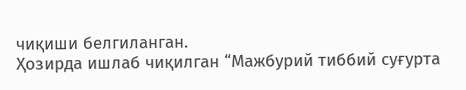чиқиши белгиланган.
Ҳозирда ишлаб чиқилган “Мажбурий тиббий суғурта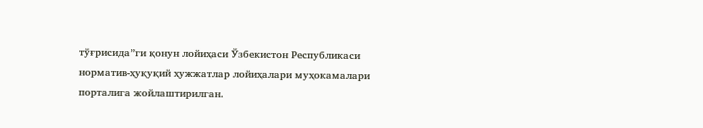тўғрисида”ги қонун лойиҳаси Ўзбекистон Республикаси норматив-ҳуқуқий ҳужжатлар лойиҳалари муҳокамалари порталига жойлаштирилган.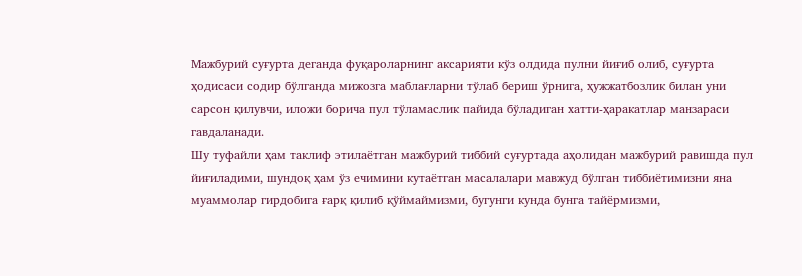Мажбурий суғурта деганда фуқароларнинг аксарияти кўз олдида пулни йиғиб олиб, суғурта ҳодисаси содир бўлганда мижозга маблағларни тўлаб бериш ўрнига, ҳужжатбозлик билан уни сарсон қилувчи, иложи борича пул тўламаслик пайида бўладиган хатти-ҳаракатлар манзараси гавдаланади.
Шу туфайли ҳам таклиф этилаётган мажбурий тиббий суғуртада аҳолидан мажбурий равишда пул йиғиладими, шундоқ ҳам ўз ечимини кутаётган масалалари мавжуд бўлган тиббиётимизни яна муаммолар гирдобига ғарқ қилиб қўймаймизми, бугунги кунда бунга тайёрмизми,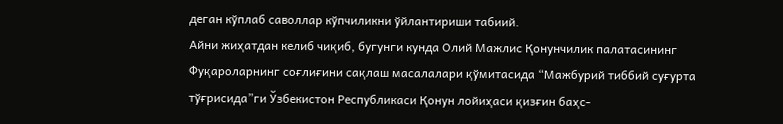деган кўплаб саволлар кўпчиликни ўйлантириши табиий.
Айни жиҳатдан келиб чиқиб, бугунги кунда Олий Мажлис Қонунчилик палатасининг Фуқароларнинг соғлиғини сақлаш масалалари қўмитасида “Мажбурий тиббий суғурта тўғрисида”ги Ўзбекистон Республикаси Қонун лойиҳаси қизғин баҳс-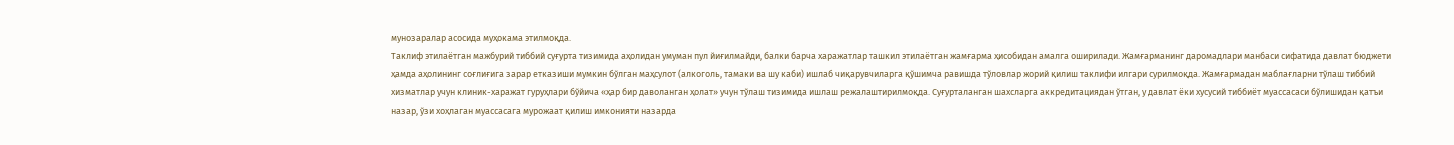мунозаралар асосида муҳокама этилмоқда.
Таклиф этилаётган мажбурий тиббий суғурта тизимида аҳолидан умуман пул йиғилмайди, балки барча харажатлар ташкил этилаётган жамғарма ҳисобидан амалга оширилади. Жамғарманинг даромадлари манбаси сифатида давлат бюджети ҳамда аҳолининг соғлиғига зарар етказиши мумкин бўлган маҳсулот (алкоголь, тамаки ва шу каби) ишлаб чиқарувчиларга қўшимча равишда тўловлар жорий қилиш таклифи илгари сурилмоқда. Жамғармадан маблағларни тўлаш тиббий хизматлар учун клиник-харажат гуруҳлари бўйича «ҳар бир даволанган ҳолат» учун тўлаш тизимида ишлаш режалаштирилмоқда. Суғурталанган шахсларга аккредитациядан ўтган, у давлат ёки хусусий тиббиёт муассасаси бўлишидан қатъи назар, ўзи хоҳлаган муассасага мурожаат қилиш имконияти назарда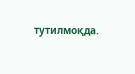тутилмоқда.